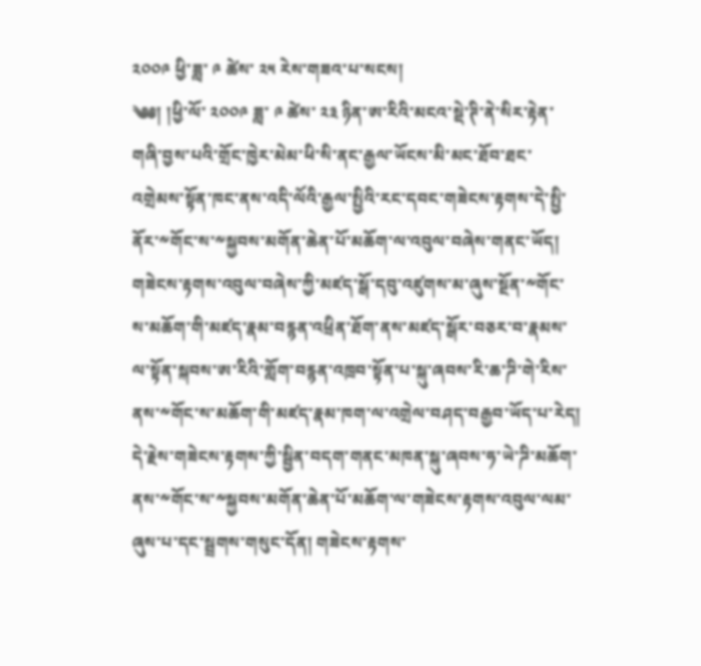༢༠༠༩ ཕྱི་ཟླ་ ༩ ཚེས་ ༢༥ རེས་གཟའ་པ་སངས།
༄༅། །ཕྱི་ལོ་ ༢༠༠༩ ཟླ་ ༩ ཚེས་ ༢༣ ཉིན་ཨ་རིའི་མངའ་སྡེ་ཊི་ནེ་སིར་རྟེན་གཞི་བྱས་པའི་གྲོང་ཁྱེར་མེམ་ཕི་སི་ནང་རྒྱལ་ཡོངས་མི་མང་ཐོབ་ཐང་འགྲེམས་སྟོན་ཁང་ནས་འདི་ལོའི་རྒྱལ་སྤྱིའི་རང་དབང་གཟེངས་རྟགས་དེ་སྤྱི་ནོར་༸གོང་ས་༸སྐྱབས་མགོན་ཆེན་པོ་མཆོག་ལ་འབུལ་བཞེས་གནང་ཡོད།
གཟེངས་རྟགས་འབུལ་བཞེས་ཀྱི་མཛད་སྒོ་དབུ་འཛུགས་མ་ཞུས་སྔོན་༸གོང་ས་མཆོག་གི་མཛད་རྣམ་བརྙན་འཕྲིན་ཐོག་ནས་མཛད་སྒོར་བཅར་བ་རྣམས་ལ་སྟོན་སྐབས་ཨ་རིའི་གློག་བརྙན་འཁྲབ་སྟོན་པ་སྐུ་ཞབས་རི་ཆ་ཌི་གེ་རིས་ནས་༸གོང་ས་མཆོག་གི་མཛད་རྣམ་ཁག་ལ་འགྲེལ་བཤད་བརྒྱབ་ཡོད་པ་རེད།
དེ་རྗེས་གཟེངས་རྟགས་ཀྱི་སྦྱིན་བདག་གནང་མཁན་སྐུ་ཞབས་ཧ་ཡེ་ཌི་མཆོག་ནས་༸གོང་ས་༸སྐྱབས་མགོན་ཆེན་པོ་མཆོག་ལ་གཟེངས་རྟགས་འབུལ་ལམ་ཞུས་པ་དང་སྦྲགས་གསུང་དོན། གཟེངས་རྟགས་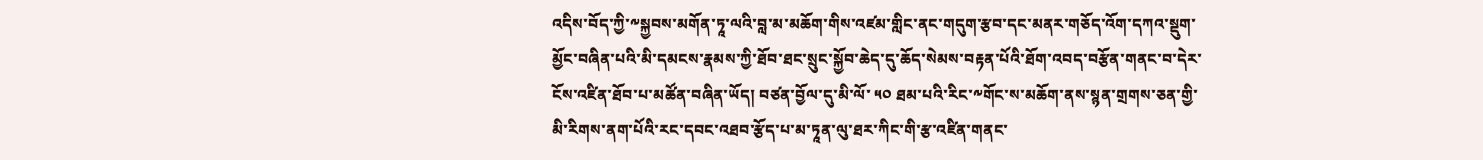འདིས་བོད་ཀྱི་༸སྐྱབས་མགོན་ཏཱ་ལའི་བླ་མ་མཆོག་གིས་འཛམ་གླིང་ནང་གདུག་རྩབ་དང་མནར་གཅོད་འོག་དཀའ་སྡུག་མྱོང་བཞིན་པའི་མི་དམངས་རྣམས་ཀྱི་ཐོབ་ཐང་སྲུང་སྐྱོབ་ཆེད་དུ་ཆོད་སེམས་བརྟན་པོའི་ཐོག་འབད་བརྩོན་གནང་བ་དེར་ངོས་འཛིན་ཐོབ་པ་མཚོན་བཞིན་ཡོད། བཙན་བྱོལ་དུ་མི་ལོ་ ༥༠ ཐམ་པའི་རིང་༸གོང་ས་མཆོག་ནས་སྙན་གྲགས་ཅན་གྱི་མི་རིགས་ནག་པོའི་རང་དབང་འཐབ་རྩོད་པ་མ་ཏཱན་ལུ་ཐར་ཀིང་གི་རྩ་འཛིན་གནང་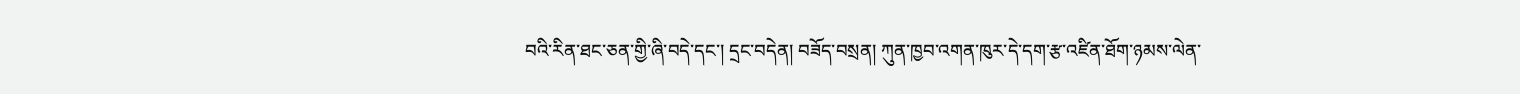བའི་རིན་ཐང་ཅན་གྱི་ཞི་བདེ་དང་། དྲང་བདེན། བཟོད་བསྲན། ཀུན་ཁྱབ་འགན་ཁུར་དེ་དག་རྩ་འཛིན་ཐོག་ཉམས་ལེན་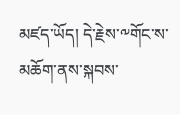མཛད་ཡོད། དེ་རྗེས་༸གོང་ས་མཆོག་ནས་སྐབས་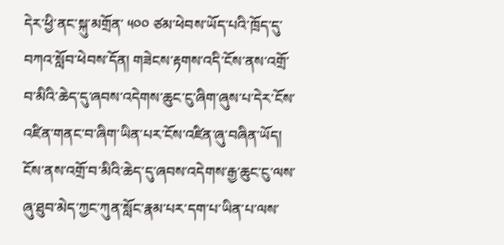དེར་ཕྱི་ནང་སྐུ་མགྲོན་ ༥༠༠ ཙམ་ཕེབས་ཡོད་པའི་ཁྲོད་དུ་བཀའ་སློབ་ཕེབས་དོན། གཟེངས་རྟགས་འདི་ངོས་ནས་འགྲོ་བ་མིའི་ཆེད་དུ་ཞབས་འདེགས་ཆུང་ངུ་ཞིག་ཞུས་པ་དེར་ངོས་འཛིན་གནང་བ་ཞིག་ཡིན་པར་ངོས་འཛིན་ཞུ་བཞིན་ཡོད། ངོས་ནས་འགྲོ་བ་མིའི་ཆེད་དུ་ཞབས་འདེགས་རྒྱ་ཆུང་ངུ་ལས་ཞུ་ཐུབ་མེད་ཀྱང་ཀུན་སློང་རྣམ་པར་དག་པ་ཡིན་པ་ལས་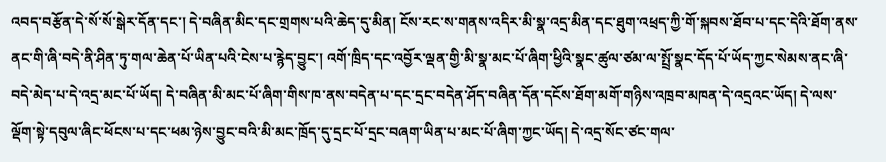འབད་བརྩོན་དེ་སོ་སོ་སྒེར་དོན་དང་། དེ་བཞིན་མིང་དང་གྲགས་པའི་ཆེད་དུ་མིན། ངོས་རང་ས་གནས་འདིར་མི་སྣ་འདྲ་མིན་དང་ཐུག་འཕྲད་ཀྱི་གོ་སྐབས་ཐོབ་པ་དང་དེའི་ཐོག་ནས་ནང་གི་ཞི་བདེ་ནི་ཤིན་ཏུ་གལ་ཆེན་པོ་ཡིན་པའི་ངེས་པ་རྙེད་བྱུང་། འགོ་ཁྲིད་དང་འབྱོར་ལྡན་གྱི་མི་སྣ་མང་པོ་ཞིག་ཕྱིའི་སྣང་ཚུལ་ཙམ་ལ་སྤྲོ་སྣང་དོད་པོ་ཡོད་ཀྱང་སེམས་ནང་ཞི་བདེ་མེད་པ་དེ་འདྲ་མང་པོ་ཡོད། དེ་བཞིན་མི་མང་པོ་ཞིག་གིས་ཁ་ནས་བདེན་པ་དང་དྲང་བདེན་ཤོད་བཞིན་དོན་དངོས་ཐོག་མགོ་གཉིས་འཁྲབ་མཁན་དེ་འདྲའང་ཡོད། དེ་ལས་ལྡོག་སྟེ་དབུལ་ཞིང་ཕོངས་པ་དང་ཕམ་ཉེས་བྱུང་བའི་མི་མང་ཁྲོད་དུ་དྲང་པོ་དྲང་བཞག་ཡིན་པ་མང་པོ་ཞིག་ཀྱང་ཡོད། དེ་འདྲ་སོང་ཙང་གལ་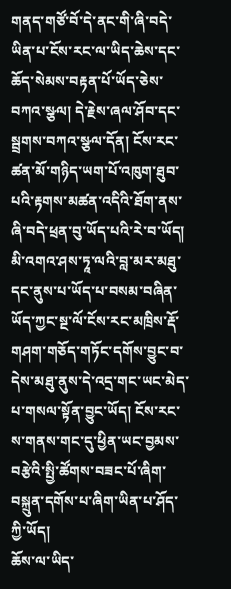གནད་གཙོ་བོ་དེ་ནང་གི་ཞི་བདེ་ཡིན་པ་ངོས་རང་ལ་ཡིད་ཆེས་དང་ཆོད་སེམས་བརྟན་པོ་ཡོད་ཅེས་བཀའ་སྩལ། དེ་རྗེས་ཞལ་ཤོབ་དང་སྦྲགས་བཀའ་སྩལ་དོན། ངོས་རང་ཚན་མོ་གཉིད་ཡག་པོ་འཁུག་ཐུབ་པའི་རྟགས་མཚན་འདིའི་ཐོག་ནས་ཞི་བདེ་ཕྲན་བུ་ཡོད་པའི་རེ་བ་ཡོད། མི་འགའ་ཤས་ཏཱ་ལའི་བླ་མར་མཐུ་དང་ནུས་པ་ཡོད་པ་བསམ་བཞིན་ཡོད་ཀྱང་སྔ་ལོ་ངོས་རང་མཁྲིས་རྡོ་གཤག་གཅོད་གཏོང་དགོས་བྱུང་བ་དེས་མཐུ་ནུས་དེ་འདྲ་གང་ཡང་མེད་པ་གསལ་སྟོན་བྱུང་ཡོད། ངོས་རང་ས་གནས་གང་དུ་ཕྱིན་ཡང་བྱམས་བརྩེའི་སྤྱི་ཚོགས་བཟང་པོ་ཞིག་བསྐྲུན་དགོས་པ་ཞིག་ཡིན་པ་ཤོད་ཀྱི་ཡོད།
ཆོས་ལ་ཡིད་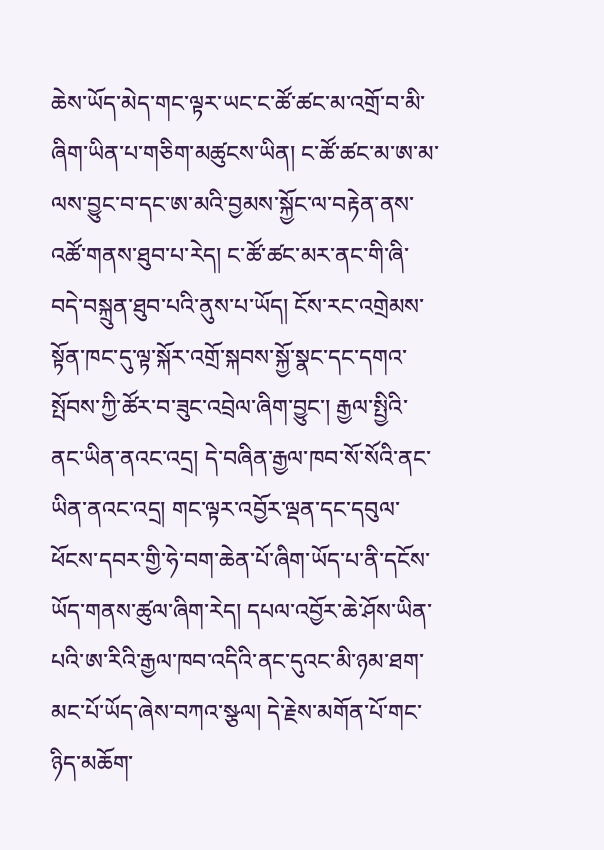ཆེས་ཡོད་མེད་གང་ལྟར་ཡང་ང་ཚོ་ཚང་མ་འགྲོ་བ་མི་ཞིག་ཡིན་པ་གཅིག་མཚུངས་ཡིན། ང་ཚོ་ཚང་མ་ཨ་མ་ལས་བྱུང་བ་དང་ཨ་མའི་བྱམས་སྐྱོང་ལ་བརྟེན་ནས་འཚོ་གནས་ཐུབ་པ་རེད། ང་ཚོ་ཚང་མར་ནང་གི་ཞི་བདེ་བསྐྲུན་ཐུབ་པའི་ནུས་པ་ཡོད། ངོས་རང་འགྲེམས་སྟོན་ཁང་དུ་ལྟ་སྐོར་འགྲོ་སྐབས་སྐྱོ་སྣང་དང་དགའ་སྤོབས་ཀྱི་ཚོར་བ་ཟུང་འབྲེལ་ཞིག་བྱུང་། རྒྱལ་སྤྱིའི་ནང་ཡིན་ནའང་འདྲ། དེ་བཞིན་རྒྱལ་ཁབ་སོ་སོའི་ནང་ཡིན་ནའང་འདྲ། གང་ལྟར་འབྱོར་ལྡན་དང་དབུལ་ཕོངས་དབར་གྱི་ཧེ་བག་ཆེན་པོ་ཞིག་ཡོད་པ་ནི་དངོས་ཡོད་གནས་ཚུལ་ཞིག་རེད། དཔལ་འབྱོར་ཆེ་ཤོས་ཡིན་པའི་ཨ་རིའི་རྒྱལ་ཁབ་འདིའི་ནང་དུའང་མི་ཉམ་ཐག་མང་པོ་ཡོད་ཞེས་བཀའ་སྩལ། དེ་རྗེས་མགོན་པོ་གང་ཉིད་མཆོག་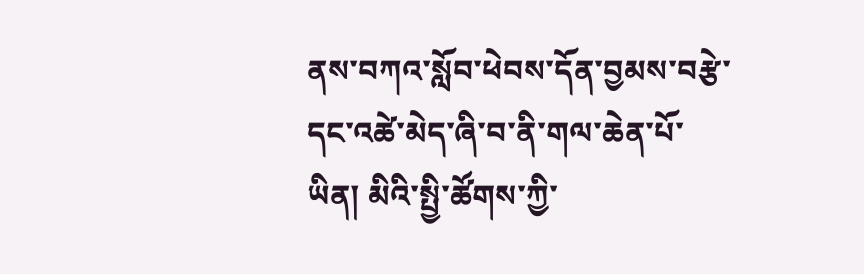ནས་བཀའ་སློབ་ཕེབས་དོན་བྱམས་བརྩེ་དང་འཚེ་མེད་ཞི་བ་ནི་གལ་ཆེན་པོ་ཡིན། མིའི་སྤྱི་ཚོགས་ཀྱི་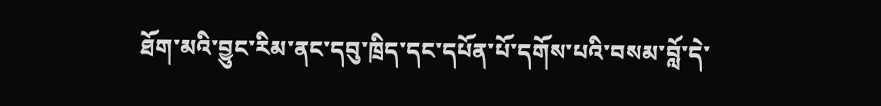ཐོག་མའི་བྱུང་རིམ་ནང་དབུ་ཁྲིད་དང་དཔོན་པོ་དགོས་པའི་བསམ་བློ་དེ་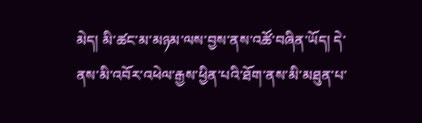མེད། མི་ཚང་མ་མཉམ་ལས་བྱས་ནས་འཚོ་བཞིན་ཡོད། དེ་ནས་མི་འབོར་འཕེལ་རྒྱས་ཕྱིན་པའི་ཐོག་ནས་མི་མཐུན་པ་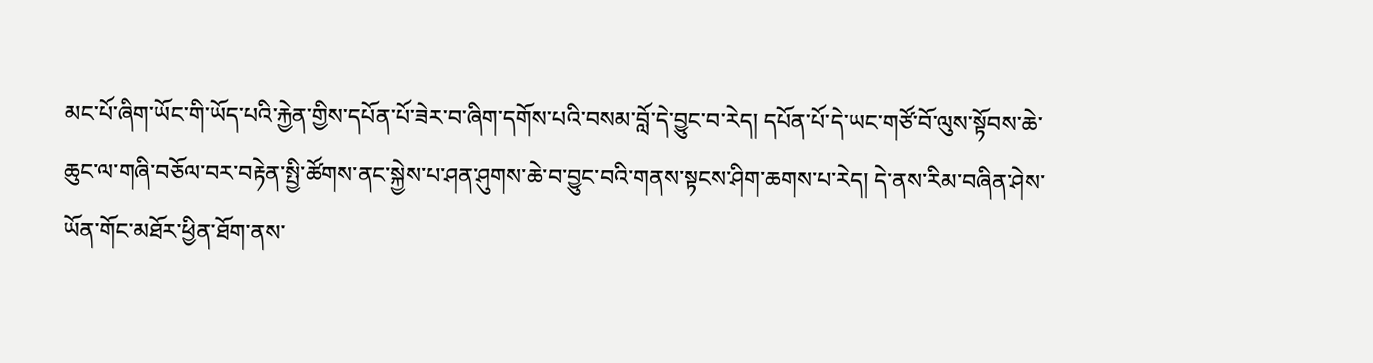མང་པོ་ཞིག་ཡོང་གི་ཡོད་པའི་རྐྱེན་གྱིས་དཔོན་པོ་ཟེར་བ་ཞིག་དགོས་པའི་བསམ་བློ་དེ་བྱུང་བ་རེད། དཔོན་པོ་དེ་ཡང་གཙོ་བོ་ལུས་སྟོབས་ཆེ་ཆུང་ལ་གཞི་བཅོལ་བར་བརྟེན་སྤྱི་ཚོགས་ནང་སྐྱེས་པ་ཤན་ཤུགས་ཆེ་བ་བྱུང་བའི་གནས་སྟངས་ཤིག་ཆགས་པ་རེད། དེ་ནས་རིམ་བཞིན་ཤེས་ཡོན་གོང་མཐོར་ཕྱིན་ཐོག་ནས་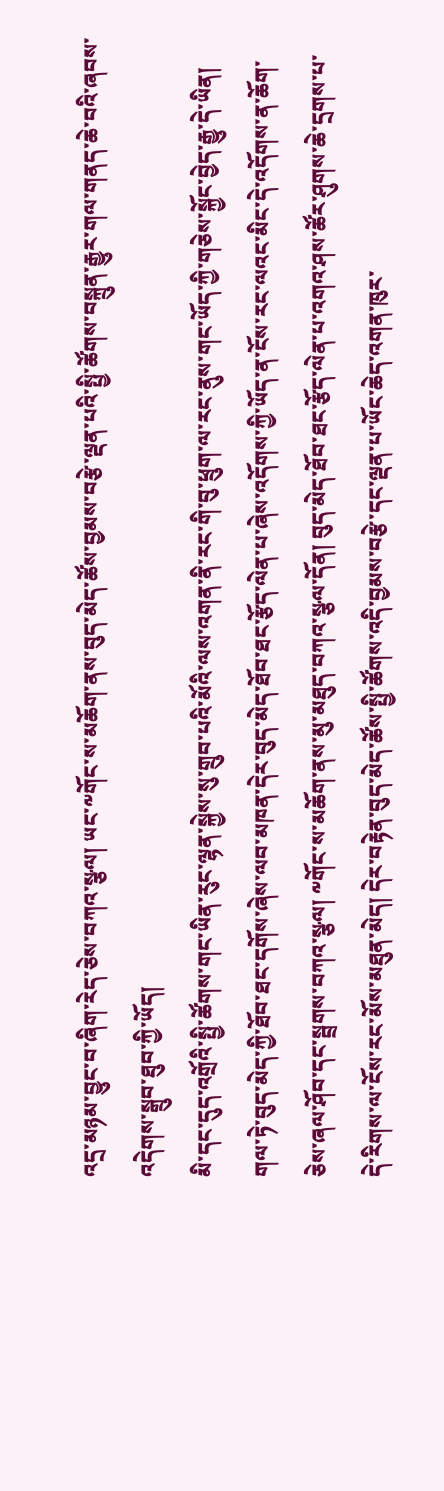འདྲ་མཉམ་བྱུང་བ་ཞིག་རེད་ཅེས་བཀའ་སྩལ། ཡང་༸གོང་ས་མཆོག་ནས་བུད་མེད་ཚོས་བྱམས་བརྩེ་ལྡན་པའི་སྤྱི་ཚོགས་བསྐྲུན་རྒྱུར་གལ་གནད་ཆེ་བའི་ཞབས་འདེགས་སྒྲུབ་ཐུབ་ཀྱི་ཡོད།
མི་དང་དུད་འགྲོའི་སྤྱི་ཚོགས་གང་ཡིན་རུང་ལྷན་སྐྱེས་སུ་གྲུབ་པའི་མོའི་ལས་འགན་ནི་རང་གི་བུ་ཕྲུག་ལ་རང་ནུས་གང་ཡོད་ཀྱི་གཅེས་སྐྱོང་བྱེད་རྒྱུ་དེ་ཡིན། གལ་ཏེ་བུད་མེད་ཀྱི་ཐོབ་ཐང་དགོས་ཞེས་ལབ་མཁན་དེར་བུད་མེད་ཐོབ་ཐང་རྩོད་ལེན་པ་ཞེས་འདོགས་ཀྱི་ཡོད་ན་ངོས་རང་ལའང་མིང་དེ་འདོགས་ན་ཆོག་ཅེས་ཞལ་ཤོབ་དང་སྦྲགས་བཀའ་སྩལ། ༸གོང་ས་མཆོག་ནས་མུ་མཐུད་བཀའ་སྩལ་དོན། བུད་མེད་ཐོབ་ཐང་རྩོད་ལེན་པ་འགའ་ཤས་ཚོར་ཤུགས་ཆེ་དྲགས་པ་དེ་རིགས་ལ་ངོས་རང་མོས་མཐུན་མེད། དེར་བརྟེན་བུད་མེད་ཚོས་སྤྱི་ཚོགས་འདི་བྱམས་བརྩེ་དང་ལྡན་པ་ཡོང་ཆེད་འགན་ཁུར་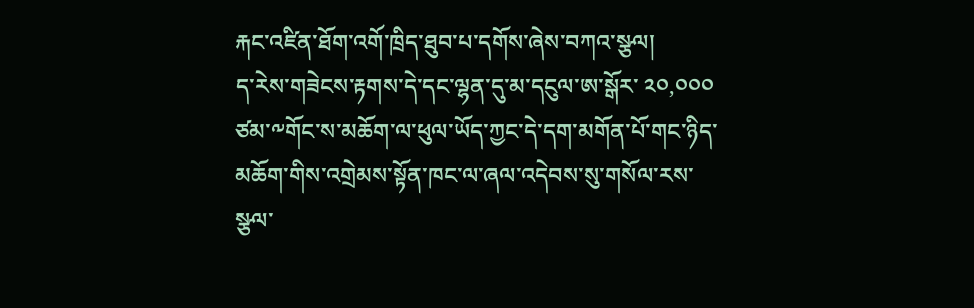རྐང་འཛིན་ཐོག་འགོ་ཁྲིད་ཐུབ་པ་དགོས་ཞེས་བཀའ་སྩལ།
ད་རེས་གཟེངས་རྟགས་དེ་དང་ལྷན་དུ་མ་དངུལ་ཨ་སྒོར་ ༢༠,༠༠༠ ཙམ་༸གོང་ས་མཆོག་ལ་ཕུལ་ཡོད་ཀྱང་དེ་དག་མགོན་པོ་གང་ཉིད་མཆོག་གིས་འགྲེམས་སྟོན་ཁང་ལ་ཞལ་འདེབས་སུ་གསོལ་རས་སྩལ་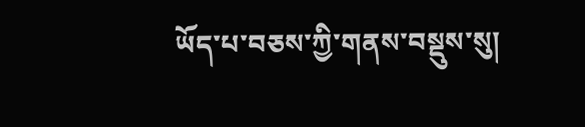ཡོད་པ་བཅས་ཀྱི་གནས་བསྡུས་སུ།